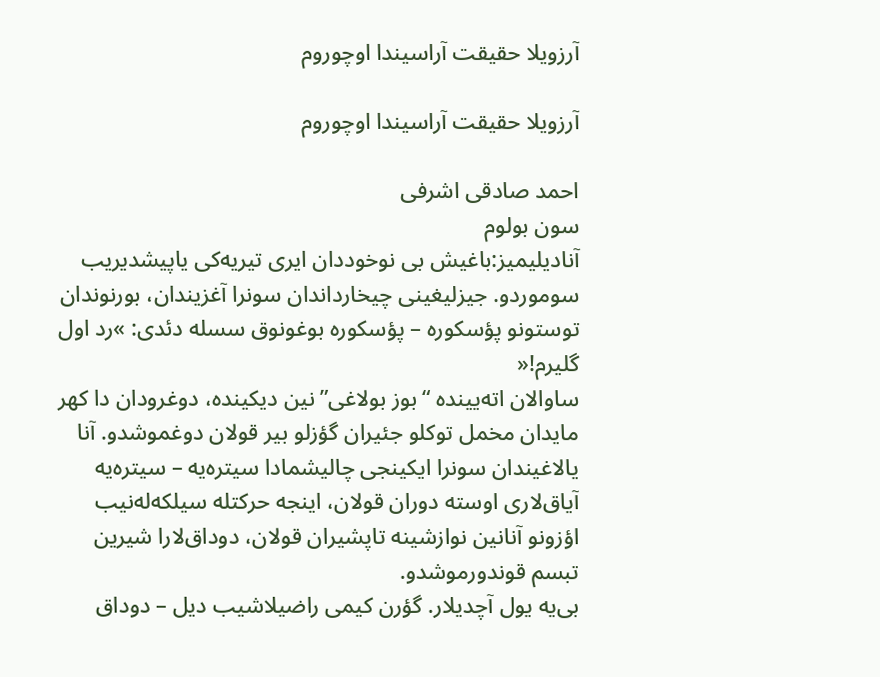آرزویلا حقیقت آراسیندا اوچوروم

آرزویلا حقیقت آراسیندا اوچوروم

احمد صادقی اشرفی
سون بولوم
آنادیلیمیز:باغیش بی نوخوددان ایری تیریه‌کی یاپیشدیریب سوموردو. جیزلیغینی چیخارداندان سونرا آغزیندان، بورنوندان توستونو پؤسکوره – پؤسکوره بوغونوق سسله دئدی: »رد اول گلیر‌م!«
ساوالان ا‌ته‌یینده “بوز بولاغی”نین دیکینده، دوغرودان دا کهر مایدان مخمل توکلو جئیران گؤزلو بیر قولان دوغموشدو. آنا یالاغیندان سونرا ایکینجی چالیشمادا سیتره‌یه – سیتره‌یه آیاق‌لاری اوسته دوران قولان، اینجه حرکتله سیلکه‌له‌نیب اؤزونو آنانین نوازشینه تاپشیران قولان، دوداق‌لارا شیرین تبسم قوندورموشدو.
بی‌یه یول آچدیلار. گؤر‌ن کیمی راضیلاشیب دیل – دوداق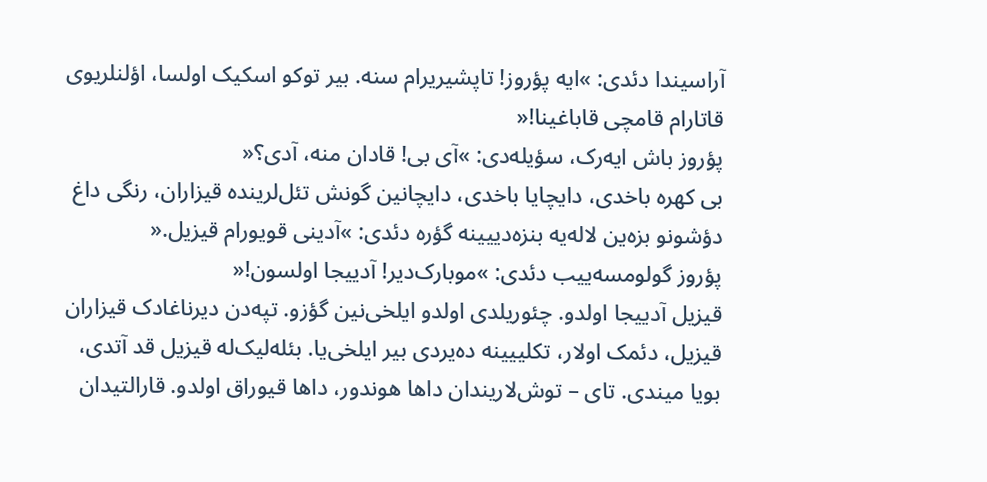آراسیندا دئدی: »ا‌یه پؤروز! تاپشیریرام سنه. بیر توکو اسکیک اولسا، اؤلنلریوی قاتارام قامچی قاباغینا!«
پؤروز باش ا‌یه‌رک، سؤیله‌دی: »آی بی! قادان منه، آدی؟«
بی کهره باخدی، دایچایا باخدی، دایچانین گونش تئل‌لرینده قیزاران، رنگی داغ دؤشونو بزه‌ین لاله‌یه بنزه‌دییینه گؤره دئدی: »آدینی قویورام قیزیل.«
پؤروز گولومسه‌ییب دئدی: »موبارک‌دیر! آدییجا اولسون!«
قیزیل آدییجا اولدو. چئوریلدی اولدو ایلخی‌نین گؤزو. تپه‌دن دیرناغاد‌ک قیزاران قیزیل، دئمک اولار، تکلییینه ده‌یردی بیر ایلخی‌یا. بئله‌لیک‌له قیزیل قد آتدی، بویا میندی. تای – توش‌لاریندان داها هوندور، داها قیوراق اولدو. قارالتیدان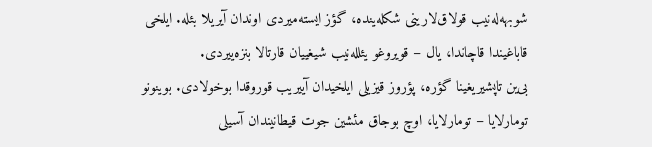شوبهه‌له‌نیب قولاق‌لارینی شکله‌ینده، گؤز ایسته‌میردی اوندان آیریلا بئله. ایلخی قاباغیندا قاچاندا، یال – قویروغو یئلله‌نیب شیغییان قارتالا بنزه‌ییردی.
بی‌ین تاپشیریغینا گؤره، پؤروز قیزیلی ایلخیدان آییریب قوروقدا بوخولادی. بوینونو تومارلایا – تومارلایا، اوچ‌ بوجاق مئشین جوت قیطانیندان آسیلی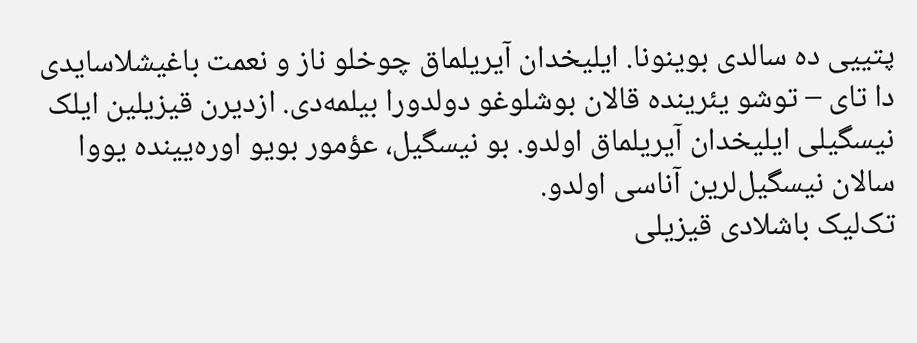پتییی ده سالدی بوینونا. ایلیخدان آیریلماق چوخلو ناز و نعمت باغیشلاسایدی دا تای – توشو یئرینده قالان بوشلوغو دولدورا بیلمه‌دی. ا‌زدیر‌ن قیزیلین ایلک نیسگیلی ایلیخدان آیریلماق اولدو. بو نیسگیل، عؤمور بویو اوره‌یینده یووا سالان نیسگیل‌لرین آناسی اولدو.
تک‌لیک باشلادی قیزیلی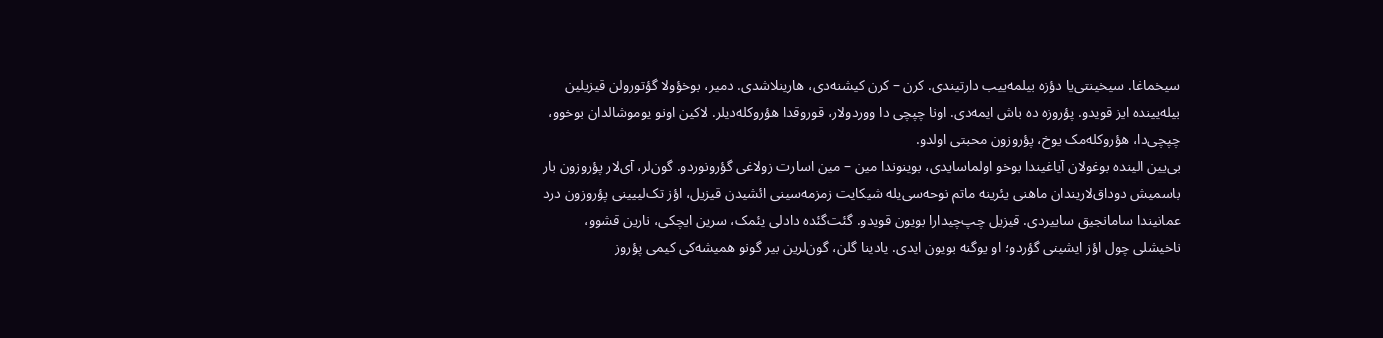سیخماغا. سیخینتی‌یا دؤزه بیلمه‌ییب دارتیندی. کرن – کرن کیشنه‌دی، هارینلاشدی. دمیر، بوخؤولا گؤتورولن قیزیلین بیله‌یینده ایز قویدو. پؤروزه ده باش ا‌یمه‌دی. اونا چپچی دا ووردولار، قوروقدا هؤروکله‌دیلر. لاکین اونو یوموشالدان بوخوو، چپچی‌دا، هؤروکله‌مک یوخ، پؤروزون محبتی اولدو.
بی‌یین الینده بوغولان آیاغیندا بوخو اولماسایدی، بوینوندا مین – مین اسارت زولاغی گؤرونوردو. گون‌لر، آی‌لار پؤروزون بار باسمیش دوداق‌لاریندان ماهنی یئرینه ماتم نوحه‌سی‌یله شیکایت زمزمه‌سینی ائشید‌ن قیزیل، اؤز تک‌لییینی پؤروزون درد عمانیندا سامانجیق ساییردی. قیزیل چپ‌چیدارا بویون قویدو. گئت‌گئده دادلی یئمک، سرین ایچکی، نارین قشوو، ناخیشلی چول اؤز ایشینی گؤردو؛ او یوگنه بویون ا‌یدی. یادینا گلن، گون‌لرین بیر گونو همیشه‌کی کیمی پؤروز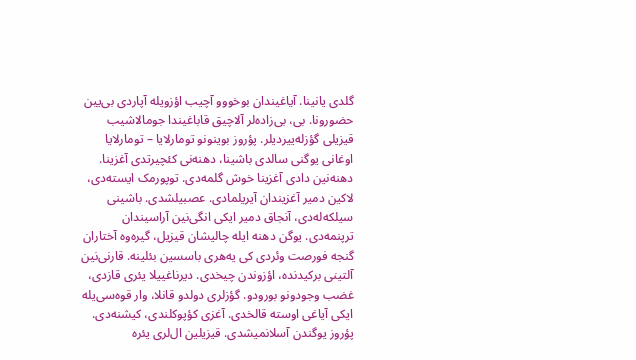گلدی یانینا. آیاغیندان بوخووو آچیب اؤزویله آپاردی بی‌یین حضورونا. بی‌، بی‌‌زاده‌لر آلاچیق قاباغیندا جومالاشیب قیزیلی گؤزله‌ییردیلر. پؤروز بوینونو تومارلایا – تومارلایا اوغانی یوگنی سالدی باشینا، د‌هنه‌نی کئچیرتدی آغزینا. د‌هنه‌نین دادی آغزینا خوش گلمه‌دی. توپورمک ایسته‌دی، لاکین د‌میر آغزیندان آیریلمادی. عصبیلشدی. باشینی سیلکه‌له‌دی، آنجاق دمیر ایکی ا‌نگی‌نین آراسیندان ترپنمه‌دی. یوگن دهنه ایله چالیشان قیزیل، گیره‌وه آختاران گنجه فورصت وئردی کی یه‌هری باسسین بئلینه. قارنی‌نین آلتینی برکید‌نده، اؤزوندن چیخدی. دیرناغییلا یئری قازدی، غضب وجودونو بورودو. گؤزلری دولدو قانلا، وار قوه‌سی‌یله ایکی آیاغی اوسته قالخدی. آغزی کؤپوکلندی، کیشنه‌دی. پؤروز یوگندن آسلانمیشدی. قیزیلین ال‌لری یئره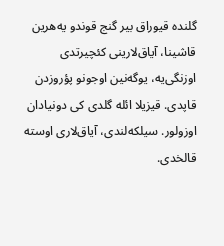گلنده قیوراق بیر گنج قوندو یه‌هرین قاشینا، آیاق‌لارینی کئچیرتدی اوزنگی‌یه، یوگه‌نین اوجونو پؤروزدن قاپدی. قیزیلا ائله گلدی کی دونیادان اوزولور. سیلکه‌لندی، آیاق‌لاری اوسته قالخدی.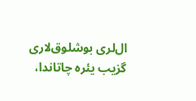ال‌لری بوشلوق‌لاری گزیب یئره چاتاندا،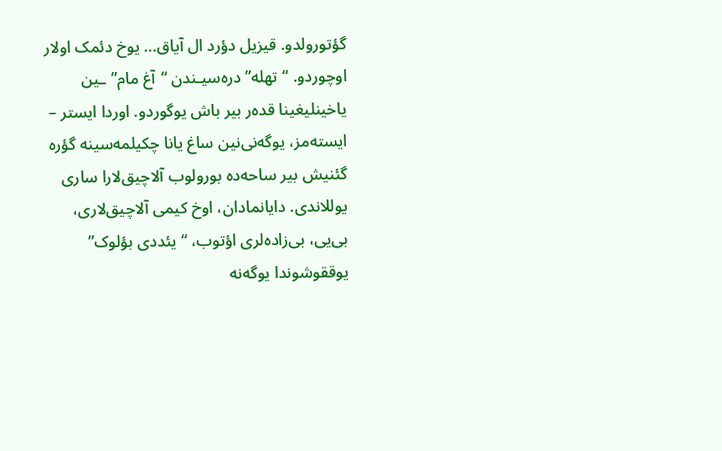گؤتورولدو. قیزیل دؤرد ا‌ل آیاق… یوخ دئمک اولار اوچوردو. “تهله” دره‌سیـندن “آغ مام‌”ـین یاخینلیغینا قده‌‌ر بیر باش یوگوردو. اوردا ایستر – ایسته‌مز، یوگه‌نی‌نین ساغ یانا چکیلمه‌سینه گؤره گئنیش بیر ساحه‌ده بورولوب آلاچیق‌لارا ساری یوللاندی. دایانمادان، اوخ کیمی آلاچیق‌لاری، بی‌یی، بی‌‌زاده‌لری اؤتوب، “یئددی بؤلوک” یوققوشوندا یوگه‌نه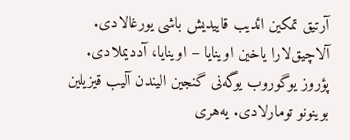آرتیق تمکین ائدیب قاییدیش باشی یورغالادی. آلاچیق‌لارا یاخین اوینایا – اوینایا، آددیملادی.
پؤروز یوگوروب یوگه‌نی گنجین الیندن آلیب قیزیلین بوینونو تومارلادی. یه‌هری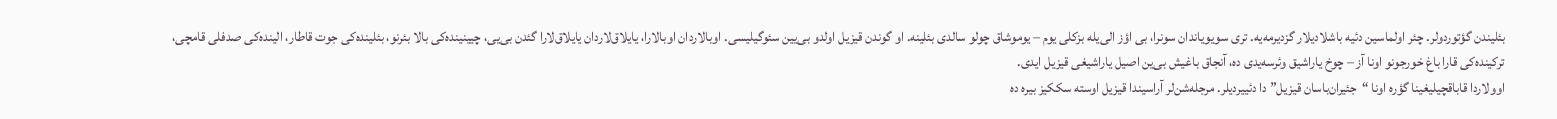بئلیندن گؤتوردولر. چئر اولماسین دئیه باشلادیلار گزدیرمه‌یه. تری سویویاندان سونرا، بی‌ اؤز ا‌لی‌یله بزکلی یوم – یوموشاق چولو سالدی بئلینه. او گوندن قیزیل اولدو بی‌یین سئوگیلیسی. اوبالاردان اوبالارا، یایلاق‌لاردان یایلاق‌لارا گئدن بی‌یی، چیینینده‌کی بالا بئرنو، بئلینده‌کی جوت قاطار، ا‌لینده‌کی صدفلی قامچی، ترکینده‌کی قارا باغ خورجونو اونا آز – چوخ یاراشیق وئرسه‌یدی ده، آنجاق باغیش بی‌‌ین اصیل یاراشیغی قیزیل ایدی.
اوولاردا قاباقچیلیغینا گؤره اونا “جئیران‌باسان قیزیل” دا دئییردیلر. مرجله‌شن‌لر آراسیندا قیزیل اوسته سککیز بیره ده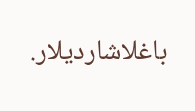باغلاشاردیلار.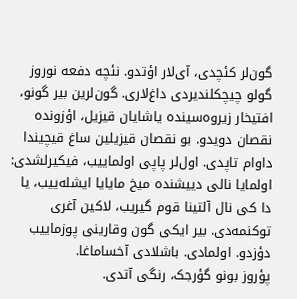گون‌لر کئچدی، آی‌لار اؤتدو. نئچه دفعه نوروز گولو چیچکلندیردی داغ‌لاری. گون‌لرین بیر گونو، افتیخار زیروه‌سینده یاشایان قیزیل، اؤزونده نقصان دویدو. بو نقصان قیزیلین ساغ قیچیندا داوام تاپدی. اول‌لر پاپی اولماییب، فیکیرلشدی: اولمایا نالی د‌ییشنده میخ مایایا ایشله‌ییب، یا دا کی نال آلتینا قوم گیریب، لاکین آغری توکنمه‌دی. بیر ایکی گون وقارینی پوزماییب دؤزدو. اولمادی. باشلادی آخساماغا.
پؤروز بونو گؤرجک، رنگی آتدی.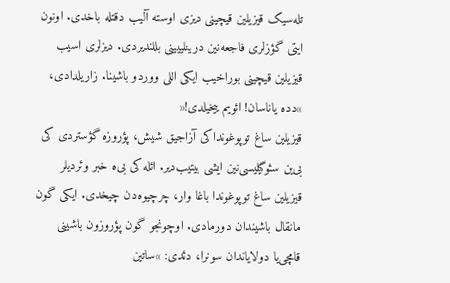تله‌سیک قیزیلین قیچینی دیزی اوسته آلیب دقتله باخدی. اونون ایتی گؤزلری فاجعه‌نین د‌رینلییینی بللندیردی. دیزلری ا‌سیب قیزیلین قیچینی بوراخیب ایکی ا‌للی ووردو باشینا. زاریلدادی، »د‌ده یاناسان! ائویم ییخیلدی!«
قیزیلین ساغ توپوغونداکی آزاجیق شیش، پؤروزه گؤستردی کی بی‌ین سئوگیلیسی‌نین ایشی بیتیب‌دیر. ائله کی بی‌ه خبر وئردیلر قیزیلین ساغ توپوغوندا باغا وار، چرچیوه‌دن چیخدی. ایکی گون مانقال باشیندان دورمادی. اوچونجو گون پؤروزون باشینی قامچی‌یا دولایاندان سونرا، دئدی: »ساتین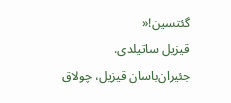گئتسین!«
قیزیل ساتیلدی. جئیران‌باسان قیزیل، چولاق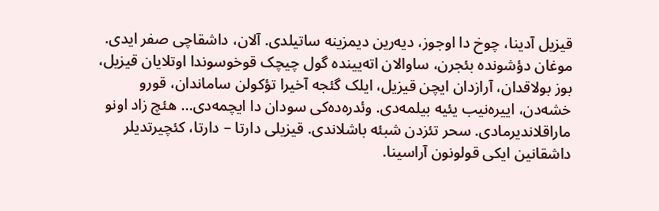قیزیل آدینا، چوخ دا اوجوز، د‌یه‌رین د‌یمزینه ساتیلدی. آلان، داشقاچی صفر ایدی.
موغان دؤشونده بئجر‌ن، ساوالان ا‌ته‌یینده گول چیچک قوخوسوندا اوتلایان قیزیل، بوز بولاقدان، آرازدان ایچن قیزیل، ایلک گئجه آخیرا تؤکولن ساماندان، قورو خشه‌دن، اییره‌نیب یئیه بیلمه‌دی. وئدره‌ده‌کی سودان دا ایچمه‌دی… هئچ زاد اونو ماراقلاندیرمادی. سحر تئزدن شبئه باشلاندی. قیزیلی دارتا – دارتا، کئچیرتدیلر داشقانین ایکی قولونون آراسینا.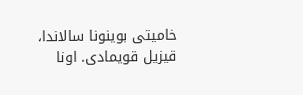خامیتی بوینونا سالاندا، قیزیل قویمادی. اونا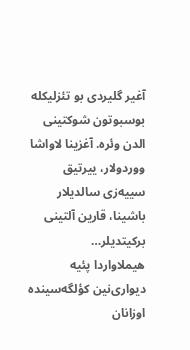آغیر گلیردی بو تئزلیکله بوسبوتون شوکتینی الدن وئره. آغزینا لاواشا ووردولار، ییرتیق سییه‌زی سالدیلار باشینا، قارین آلتینی برکیتدیلر…
هیملاواردا پئیه دیواری‌نین کؤلگه‌سینده اوزانان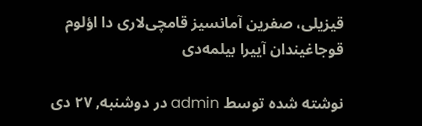قیزیلی، صفرین آمانسیز قامچی‌لاری دا اؤلوم قوجاغیندان آییرا بیلمه‌دی

نوشته شده توسط admin در دوشنبه, ۲۷ دی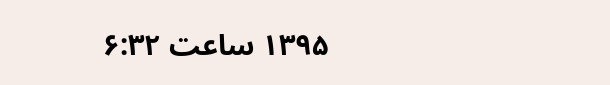۱۳۹۵ ساعت ۶:۳۲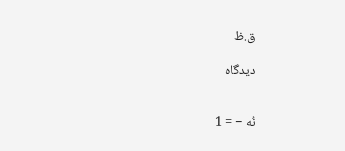ق.ظ

دیدگاه


نُه − = 1